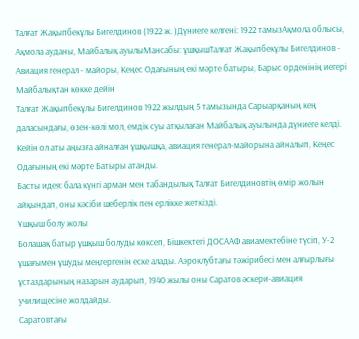Талғат Жақыпбекұлы Бигелдинов (1922 ж. )Дүниеге келгені: 1922 тамызАқмола облысы, Ақмола ауданы, Майбалық ауылыМансабы: ұшқышТалғат Жақыпбекұлы Бигелдинов - Авиация генерал - майоры, Кеңес Одағының екі мәрте батыры, Барыс орденінің иегері
Майбалықтан көкке дейін
Талғат Жақыпбекұлы Бигелдинов 1922 жылдың 5 тамызында Сарыарқаның кең даласындағы, өзен-көлі мол, емдік суы атқылаған Майбалық ауылында дүниеге келді. Кейін ол аты аңызға айналған ұшқышқа, авиация генерал-майорына айналып, Кеңес Одағының екі мәрте Батыры атанды.
Басты идея: бала күнгі арман мен табандылық Талғат Бигелдиновтің өмір жолын айқындап, оны кәсіби шеберлік пен ерлікке жеткізді.
Ұшқыш болу жолы
Болашақ батыр ұшқыш болуды көксеп, Бішкектегі ДОСААФ авиамектебіне түсіп, У-2 ұшағымен ұшуды меңгергенін еске алады. Аэроклубтағы тәжірибесі мен алғырлығы ұстаздарының назарын аударып, 1940 жылы оны Саратов әскери-авиация училищесіне жолдайды.
Саратовтағы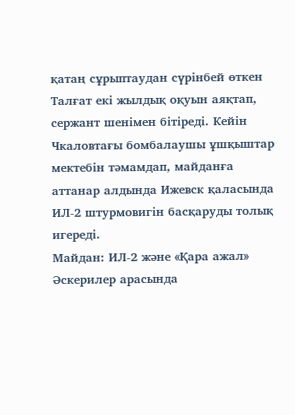қатаң сұрыптаудан сүрінбей өткен Талғат екі жылдық оқуын аяқтап, сержант шенімен бітіреді. Кейін Чкаловтағы бомбалаушы ұшқыштар мектебін тәмамдап, майданға аттанар алдында Ижевск қаласында ИЛ-2 штурмовигін басқаруды толық игереді.
Майдан: ИЛ-2 және «Қара ажал»
Әскерилер арасында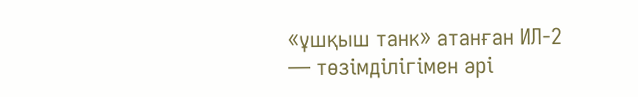«ұшқыш танк» атанған ИЛ-2 — төзімділігімен әрі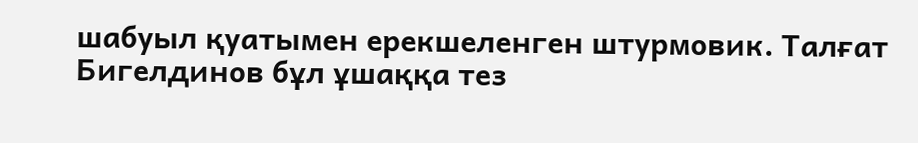шабуыл қуатымен ерекшеленген штурмовик. Талғат Бигелдинов бұл ұшаққа тез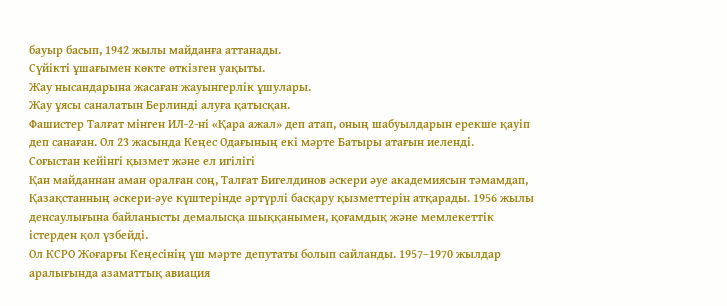бауыр басып, 1942 жылы майданға аттанады.
Сүйікті ұшағымен көкте өткізген уақыты.
Жау нысандарына жасаған жауынгерлік ұшулары.
Жау ұясы саналатын Берлинді алуға қатысқан.
Фашистер Талғат мінген ИЛ-2-ні «Қара ажал» деп атап, оның шабуылдарын ерекше қауіп деп санаған. Ол 23 жасында Кеңес Одағының екі мәрте Батыры атағын иеленді.
Соғыстан кейінгі қызмет және ел игілігі
Қан майданнан аман оралған соң, Талғат Бигелдинов әскери әуе академиясын тәмамдап, Қазақстанның әскери-әуе күштерінде әртүрлі басқару қызметтерін атқарады. 1956 жылы денсаулығына байланысты демалысқа шыққанымен, қоғамдық және мемлекеттік істерден қол үзбейді.
Ол КСРО Жоғарғы Кеңесінің үш мәрте депутаты болып сайланды. 1957–1970 жылдар аралығында азаматтық авиация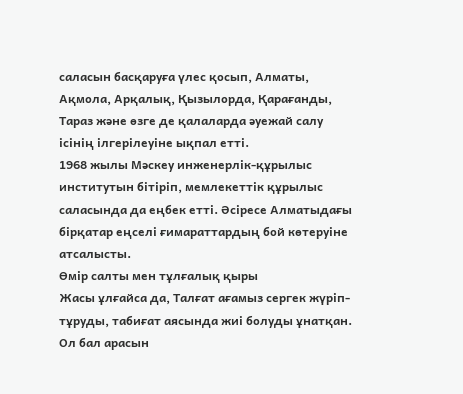саласын басқаруға үлес қосып, Алматы, Ақмола, Арқалық, Қызылорда, Қарағанды, Тараз және өзге де қалаларда әуежай салу ісінің ілгерілеуіне ықпал етті.
1968 жылы Мәскеу инженерлік-құрылыс институтын бітіріп, мемлекеттік құрылыс саласында да еңбек етті. Әсіресе Алматыдағы бірқатар еңселі ғимараттардың бой көтеруіне атсалысты.
Өмір салты мен тұлғалық қыры
Жасы ұлғайса да, Талғат ағамыз сергек жүріп-тұруды, табиғат аясында жиі болуды ұнатқан. Ол бал арасын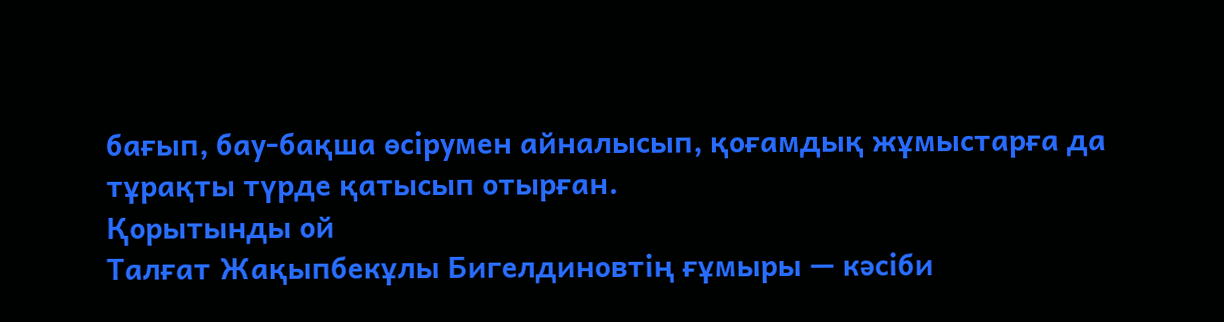бағып, бау-бақша өсірумен айналысып, қоғамдық жұмыстарға да тұрақты түрде қатысып отырған.
Қорытынды ой
Талғат Жақыпбекұлы Бигелдиновтің ғұмыры — кәсіби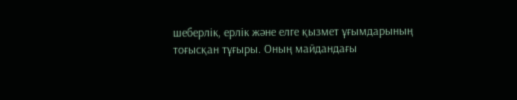шеберлік, ерлік және елге қызмет ұғымдарының тоғысқан тұғыры. Оның майдандағы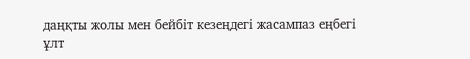даңқты жолы мен бейбіт кезеңдегі жасампаз еңбегі ұлт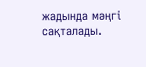жадында мәңгі сақталады.